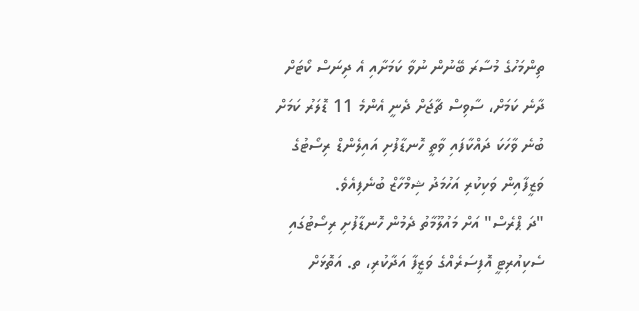ތިންމަހުގެ މުސާރަ ބޭނުން ނުވާ ކަމަށާއި އެ ދިނަސް ކޯޓަށް ދާނެ ކަމަށް، ސާވިސް ޗާޖަށް ދެނީ އެންމެ 11 ޑޮލަރު ކަމަށް ބުނެ ވާހަކަ ދައްކާފައި ވާތީ ހޮނޑާފުށި އައިލެންޑް ރިސޯޓުގެ ވަޒީފާއިން ވަކިކުރި އަހުމަދު ޝިމްހާޒް ބުނެފިއެވެ.
"ދަ ޕްރެސް" އަށް މައުލޫމާތު ދެމުން ހޮނޑާފުށި ރިސޯޓުގައި ސެކިއުރިޓީ އޮފިސަރެއްގެ ވަޒީފާ އަދާކުރި، ތ. އަތޮޅަށް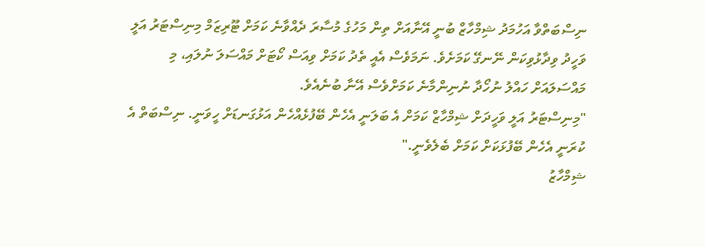ނިސްބަތްވާ އަހުމަދު ޝިމްހާޒް ބުނީ އޭނާއަށް ތިން މަހުގެ މުސާރަ ދެއްވާނެ ކަމަށް ޓޫރިޒަމް މިނިސްޓަރު އަލީ ވަހީދު ވިދާޅުވިކަން ނޭނގޭ ކަމަށެވެ. ނަމަވެސް އެއީ ތެދު ކަމަށް ވިއަސް ކޯޓަށް މައްސަލަ ނުލައި، މި މައްސަލައަށް ހައްލު ނުހޯދާ ނުނިންމާނެ ކަމަށްވެސް އޭނާ ބުނެއެވެ.
"މިނިސްޓަރު އަލީ ވަހީދަށް ޝިމްހާޒް ކަމަށް އެ ބަލަނީ އެހެން ބޭފުޅެއްހެން އަޅުގަނޑަށް ހީވަނީ. ނިސްބަތް އެ ކުރަނީ އެހެން ބޭފުޅަކަށް ކަމަށް ބެލެވެނީ."
ޝިމްހާޒު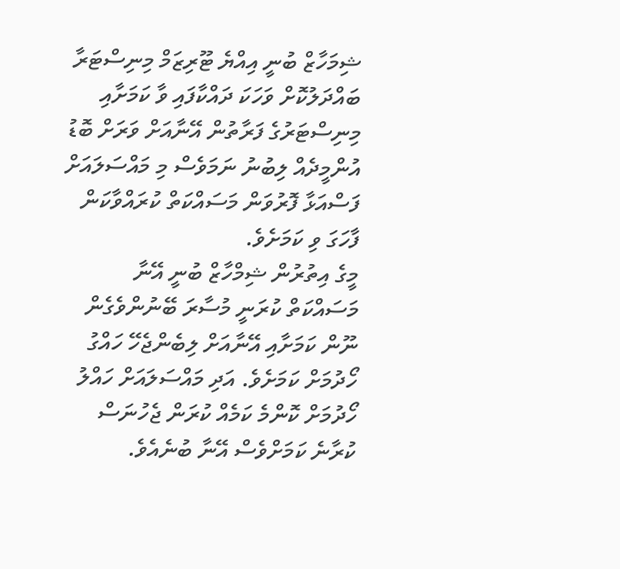ޝިމަހާޒް ބުނީ އިއްޔެ ޓޫރިޒަމް މިނިސްޓަރާ ބައްދަލުކޮށް ވަހަކަ ދައްކާފައި ވާ ކަމަށާއި މިނިސްޓަރުގެ ފަރާތުން އޭނާއަށް ވަރަށް ބޮޑު އުންމީދެއް ލިބުނު ނަމަވެސް މި މައްސަލައަށް ފަސްއަޅާ ފޮރުވަން މަސައްކަތް ކުރައްވާކަން ފާހަގަ ވި ކަމަށެވެ.
މީގެ އިތުރުން ޝިމްހާޒް ބުނީ އޭނާ މަސައްކަތް ކުރަނީ މުސާރަ ބޭނުންވެގެން ނޫން ކަމަށާއި އޭނާއަށް ލިބެންޖެހޭ ހައްގު ހޯދުމަށް ކަމަށެވެ. އަދި މައްސަލައަށް ހައްލު ހޯދުމަށް ކޮންމެ ކަމެއް ކުރަން ޖެހުނަސް ކުރާނެ ކަމަށްވެސް އޭނާ ބުނެއެވެ.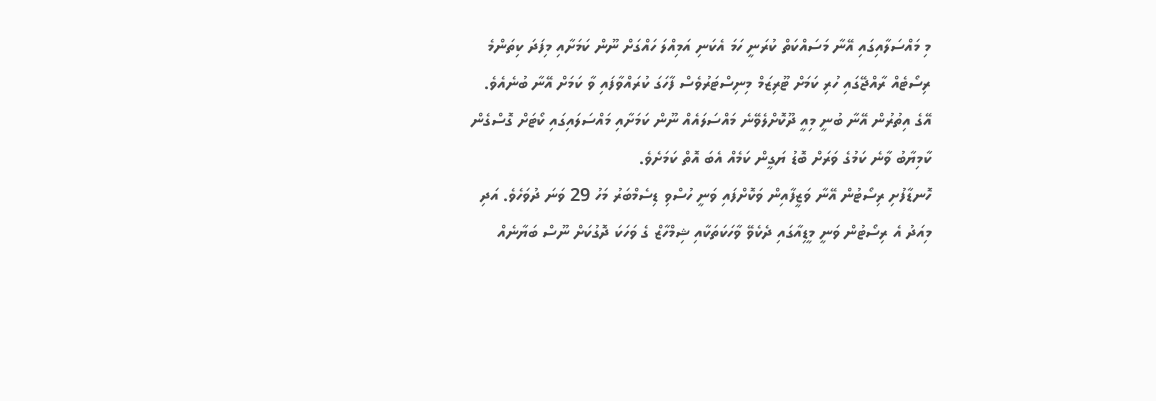މި މައްސަލާއިގައި އޭނާ މަސައްކަތް ކުރަނީ ހަމަ އެކަނި އަމިއްލަ ހައްގަށް ނޫން ކަމަށާއި މިފަދަ ކިތަންމެ ރިސޯޓެއް ރާއްޖޭގައި ހުރި ކަމަށް ޓޫރިޒަމް މިނިސްޓަރުވެސް ފާހަގަ ކުރައްވާފައި ވާ ކަމަށް އޭނާ ބުނެއެވެ.
އޭގެ އިތުރުން އޭނާ ބުނީ މިއީ ދޫކޮށްލެވޭނެ މައްސަލައެއް ނޫން ކަމަށާއި މައްސަލައިގައި ކޯޓަށް ގޮސްގެން ކާމިޔާބު ވާނެ ކަމުގެ ވަރަށް ބޮޑު ޔަގީން ކަމެއް އެބަ އޮތް ކަމަށެވެ.
ހޮނޑާފުށި ރިސޯޓުން އޭނާ ވަޒީފާއިން ވަކޮށްފައި ވަނީ ހުސްވި ޑިސެމްބަރު މަހު 29 ވަނަ ދުވަހެވެ. އަދި މިއަދު އެ ރިސޯޓުން ވަނީ މީޑިއާގައި ދެކެވޭ ވާހަކަތަކާއި ޝިމްހާޒް ގެ ވަހަކަ ދޮގުކަށް ނޫސް ބަޔާނެއް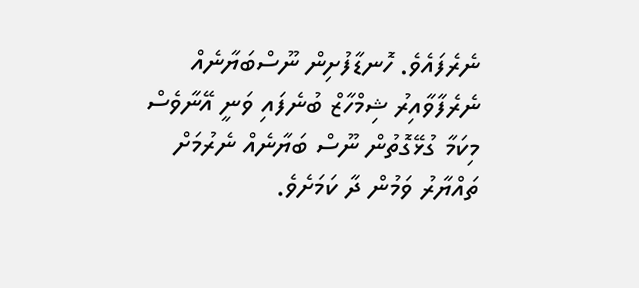ނެރެފައެވެ. ހޮނޑާފުށިން ނޫސްބަޔާނެއް ނެރެފާވާއިރު ޝިމްހާޒް ބުނެފައި ވަނީ އޭނާވެސް މިކަމާ ގުޅޭގޮތުން ނޫސް ބަޔާނެއް ނެރުމަށް ތައްޔާރު ވަމުން ދާ ކަމަށެވެ.